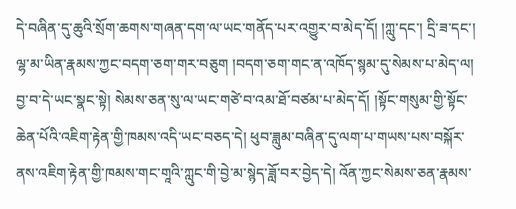དེ་བཞིན་དུ་ཆུའི་སྲོག་ཆགས་གཞན་དག་ལ་ཡང་གནོད་པར་འགྱུར་བ་མེད་དོ། །ཀླུ་དང་། དྲི་ཟ་དང་། ལྷ་མ་ཡིན་རྣམས་ཀྱང་བདག་ཅག་གར་བཅུག །བདག་ཅག་གང་ན་འཁོད་སྙམ་དུ་སེམས་པ་མེད་ལ། བྱ་བ་དེ་ཡང་སྣང་སྟེ། སེམས་ཅན་སུ་ལ་ཡང་གཙེ་བ་འམ་ཐོ་བཙམ་པ་མེད་དོ། །སྟོང་གསུམ་གྱི་སྟོང་ཆེན་པོའི་འཇིག་རྟེན་གྱི་ཁམས་འདི་ཡང་བཅད་དེ། ཕུབ་ཟླུམ་བཞིན་དུ་ལག་པ་གཡས་པས་བསྐོར་ནས་འཇིག་རྟེན་གྱི་ཁམས་གང་གཱའི་ཀླུང་གི་བྱེ་མ་སྙེད་ཟློ་བར་བྱེད་དེ། འོན་ཀྱང་སེམས་ཅན་རྣམས་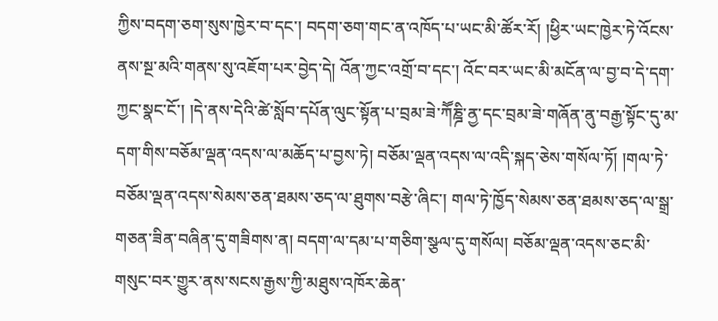ཀྱིས་བདག་ཅག་སུས་ཁྱེར་བ་དང་། བདག་ཅག་གང་ན་འཁོད་པ་ཡང་མི་ཚོར་རོ། །ཕྱིར་ཡང་ཁྱེར་ཏེ་འོངས་ནས་སྔ་མའི་གནས་སུ་འཇོག་པར་བྱེད་དེ། འོན་ཀྱང་འགྲོ་བ་དང་། འོང་བར་ཡང་མི་མངོན་ལ་བྱ་བ་དེ་དག་ཀྱང་སྣང་ངོ་། །དེ་ནས་དེའི་ཚེ་སློབ་དཔོན་ལུང་སྟོན་པ་བྲམ་ཟེ་ཀཽཎྜི་ནྱ་དང་བྲམ་ཟེ་གཞོན་ནུ་བརྒྱ་སྟོང་དུ་མ་དག་གིས་བཅོམ་ལྡན་འདས་ལ་མཆོད་པ་བྱས་ཏེ། བཅོམ་ལྡན་འདས་ལ་འདི་སྐད་ཅེས་གསོལ་ཏོ། །གལ་ཏེ་བཅོམ་ལྡན་འདས་སེམས་ཅན་ཐམས་ཅད་ལ་ཐུགས་བརྩེ་ཞིང་། གལ་ཏེ་ཁྱོད་སེམས་ཅན་ཐམས་ཅད་ལ་སྒྲ་གཅན་ཟིན་བཞིན་དུ་གཟིགས་ན། བདག་ལ་དམ་པ་གཅིག་སྩལ་དུ་གསོལ། བཅོམ་ལྡན་འདས་ཅང་མི་གསུང་བར་གྱུར་ནས་སངས་རྒྱས་ཀྱི་མཐུས་འཁོར་ཆེན་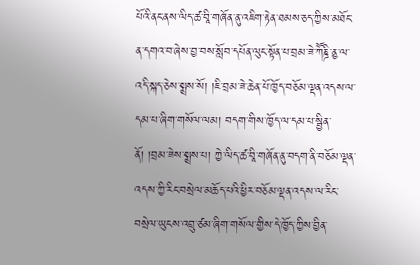པོའི་ནང་ནས་ལིད་ཚ་བཱི་གཞོན་ནུ་འཇིག་རྟེན་ཐམས་ཅད་ཀྱིས་མཐོང་ན་དགའ་བ་ཞེས་བྱ་བས་སློབ་དཔོན་ལུང་སྟོན་པ་བྲམ་ཟེ་ཀཽཎྜི་ནྱ་ལ་འདི་སྐད་ཅེས་སྨྲས་སོ། །ཇི་བྲམ་ཟེ་ཆེན་པོ་ཁྱོད་བཅོམ་ལྡན་འདས་ལ་དམ་པ་ཞིག་གསོལ་ལམ། བདག་གིས་ཁྱོད་ལ་དམ་པ་སྦྱིན་ནོ། །བྲམ་ཟེས་སྨྲས་པ། ཀྱེ་ལིད་ཚ་བཱི་གཞོན་ནུ་བདག་ནི་བཅོམ་ལྡན་འདས་ཀྱི་རིང་བསྲེལ་མཆོད་པའི་ཕྱིར་བཅོམ་ལྡན་འདས་ལ་རིང་བསྲེལ་ཡུངས་འབྲུ་ཙམ་ཞིག་གསོལ་གྱིས་དེ་ཁྱོད་ཀྱིས་བྱིན་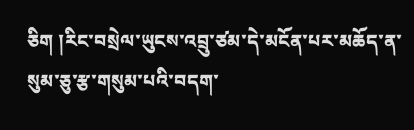ཅིག །རིང་བསྲེལ་ཡུངས་འབྲུ་ཙམ་དེ་མངོན་པར་མཆོད་ན་སུམ་ཅུ་རྩ་གསུམ་པའི་བདག་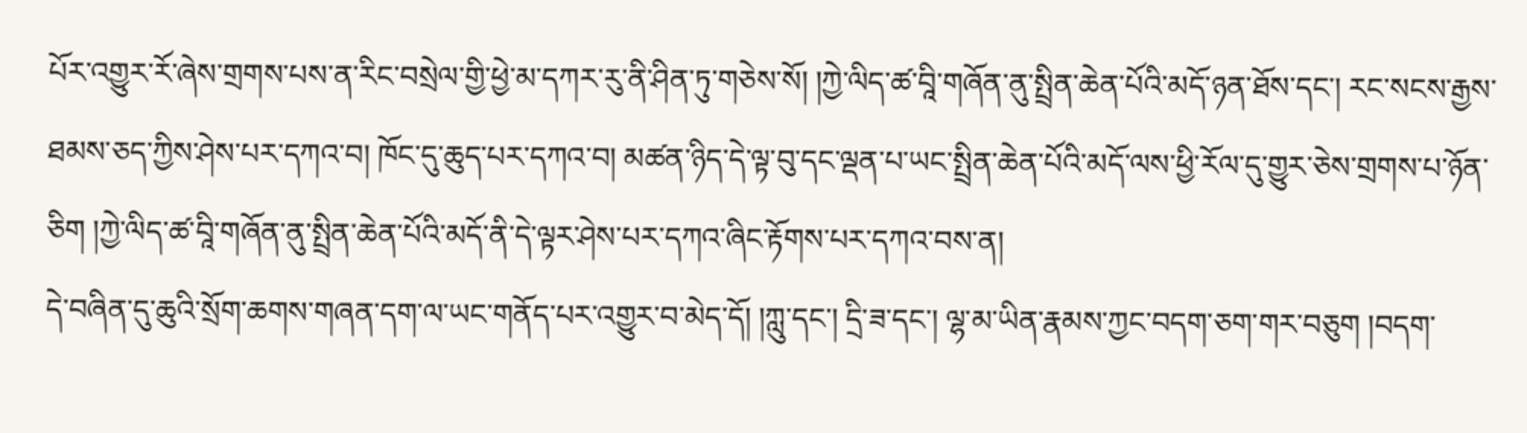པོར་འགྱུར་རོ་ཞེས་གྲགས་པས་ན་རིང་བསྲེལ་གྱི་ཕྱེ་མ་དཀར་རུ་ནི་ཤིན་ཏུ་གཅེས་སོ། །ཀྱེ་ལིད་ཚ་བཱི་གཞོན་ནུ་སྤྲིན་ཆེན་པོའི་མདོ་ཉན་ཐོས་དང་། རང་སངས་རྒྱས་ཐམས་ཅད་ཀྱིས་ཤེས་པར་དཀའ་བ། ཁོང་དུ་ཆུད་པར་དཀའ་བ། མཚན་ཉིད་དེ་ལྟ་བུ་དང་ལྡན་པ་ཡང་སྤྲིན་ཆེན་པོའི་མདོ་ལས་ཕྱི་རོལ་དུ་གྱུར་ཅེས་གྲགས་པ་ཉོན་ཅིག །ཀྱེ་ལིད་ཚ་བཱི་གཞོན་ནུ་སྤྲིན་ཆེན་པོའི་མདོ་ནི་དེ་ལྟར་ཤེས་པར་དཀའ་ཞིང་རྟོགས་པར་དཀའ་བས་ན།
དེ་བཞིན་དུ་ཆུའི་སྲོག་ཆགས་གཞན་དག་ལ་ཡང་གནོད་པར་འགྱུར་བ་མེད་དོ། །ཀླུ་དང་། དྲི་ཟ་དང་། ལྷ་མ་ཡིན་རྣམས་ཀྱང་བདག་ཅག་གར་བཅུག །བདག་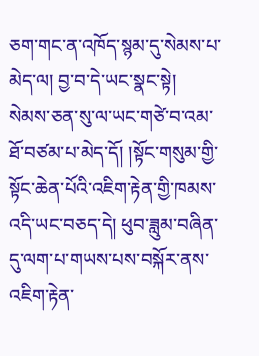ཅག་གང་ན་འཁོད་སྙམ་དུ་སེམས་པ་མེད་ལ། བྱ་བ་དེ་ཡང་སྣང་སྟེ། སེམས་ཅན་སུ་ལ་ཡང་གཙེ་བ་འམ་ཐོ་བཙམ་པ་མེད་དོ། །སྟོང་གསུམ་གྱི་སྟོང་ཆེན་པོའི་འཇིག་རྟེན་གྱི་ཁམས་འདི་ཡང་བཅད་དེ། ཕུབ་ཟླུམ་བཞིན་དུ་ལག་པ་གཡས་པས་བསྐོར་ནས་འཇིག་རྟེན་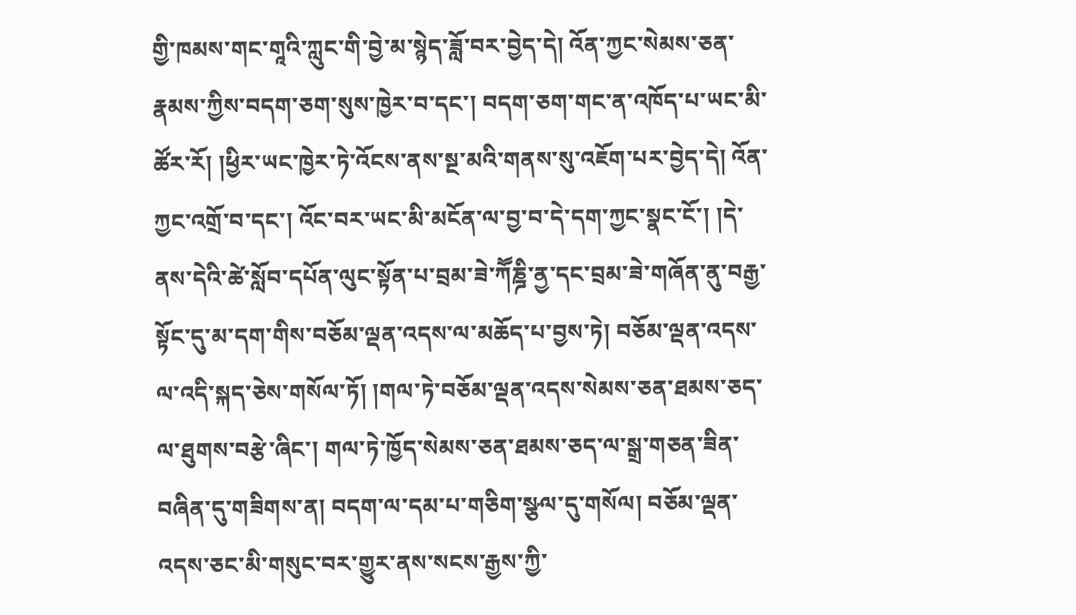གྱི་ཁམས་གང་གཱའི་ཀླུང་གི་བྱེ་མ་སྙེད་ཟློ་བར་བྱེད་དེ། འོན་ཀྱང་སེམས་ཅན་རྣམས་ཀྱིས་བདག་ཅག་སུས་ཁྱེར་བ་དང་། བདག་ཅག་གང་ན་འཁོད་པ་ཡང་མི་ཚོར་རོ། །ཕྱིར་ཡང་ཁྱེར་ཏེ་འོངས་ནས་སྔ་མའི་གནས་སུ་འཇོག་པར་བྱེད་དེ། འོན་ཀྱང་འགྲོ་བ་དང་། འོང་བར་ཡང་མི་མངོན་ལ་བྱ་བ་དེ་དག་ཀྱང་སྣང་ངོ་། །དེ་ནས་དེའི་ཚེ་སློབ་དཔོན་ལུང་སྟོན་པ་བྲམ་ཟེ་ཀཽཎྜི་ནྱ་དང་བྲམ་ཟེ་གཞོན་ནུ་བརྒྱ་སྟོང་དུ་མ་དག་གིས་བཅོམ་ལྡན་འདས་ལ་མཆོད་པ་བྱས་ཏེ། བཅོམ་ལྡན་འདས་ལ་འདི་སྐད་ཅེས་གསོལ་ཏོ། །གལ་ཏེ་བཅོམ་ལྡན་འདས་སེམས་ཅན་ཐམས་ཅད་ལ་ཐུགས་བརྩེ་ཞིང་། གལ་ཏེ་ཁྱོད་སེམས་ཅན་ཐམས་ཅད་ལ་སྒྲ་གཅན་ཟིན་བཞིན་དུ་གཟིགས་ན། བདག་ལ་དམ་པ་གཅིག་སྩལ་དུ་གསོལ། བཅོམ་ལྡན་འདས་ཅང་མི་གསུང་བར་གྱུར་ནས་སངས་རྒྱས་ཀྱི་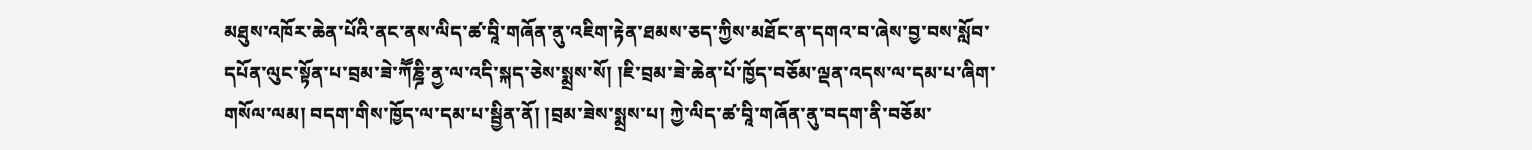མཐུས་འཁོར་ཆེན་པོའི་ནང་ནས་ལིད་ཚ་བཱི་གཞོན་ནུ་འཇིག་རྟེན་ཐམས་ཅད་ཀྱིས་མཐོང་ན་དགའ་བ་ཞེས་བྱ་བས་སློབ་དཔོན་ལུང་སྟོན་པ་བྲམ་ཟེ་ཀཽཎྜི་ནྱ་ལ་འདི་སྐད་ཅེས་སྨྲས་སོ། །ཇི་བྲམ་ཟེ་ཆེན་པོ་ཁྱོད་བཅོམ་ལྡན་འདས་ལ་དམ་པ་ཞིག་གསོལ་ལམ། བདག་གིས་ཁྱོད་ལ་དམ་པ་སྦྱིན་ནོ། །བྲམ་ཟེས་སྨྲས་པ། ཀྱེ་ལིད་ཚ་བཱི་གཞོན་ནུ་བདག་ནི་བཅོམ་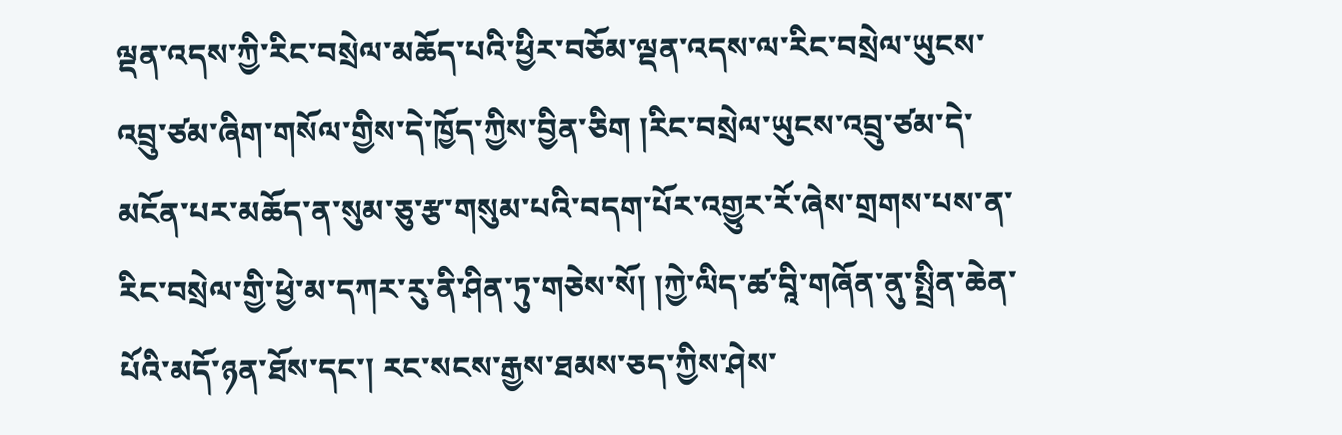ལྡན་འདས་ཀྱི་རིང་བསྲེལ་མཆོད་པའི་ཕྱིར་བཅོམ་ལྡན་འདས་ལ་རིང་བསྲེལ་ཡུངས་འབྲུ་ཙམ་ཞིག་གསོལ་གྱིས་དེ་ཁྱོད་ཀྱིས་བྱིན་ཅིག །རིང་བསྲེལ་ཡུངས་འབྲུ་ཙམ་དེ་མངོན་པར་མཆོད་ན་སུམ་ཅུ་རྩ་གསུམ་པའི་བདག་པོར་འགྱུར་རོ་ཞེས་གྲགས་པས་ན་རིང་བསྲེལ་གྱི་ཕྱེ་མ་དཀར་རུ་ནི་ཤིན་ཏུ་གཅེས་སོ། །ཀྱེ་ལིད་ཚ་བཱི་གཞོན་ནུ་སྤྲིན་ཆེན་པོའི་མདོ་ཉན་ཐོས་དང་། རང་སངས་རྒྱས་ཐམས་ཅད་ཀྱིས་ཤེས་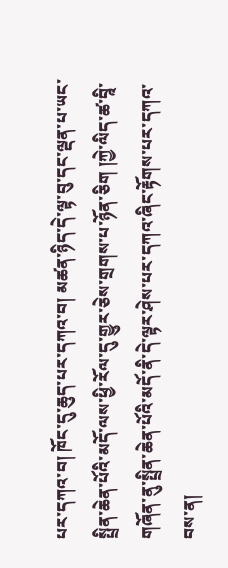པར་དཀའ་བ། ཁོང་དུ་ཆུད་པར་དཀའ་བ། མཚན་ཉིད་དེ་ལྟ་བུ་དང་ལྡན་པ་ཡང་སྤྲིན་ཆེན་པོའི་མདོ་ལས་ཕྱི་རོལ་དུ་གྱུར་ཅེས་གྲགས་པ་ཉོན་ཅིག །ཀྱེ་ལིད་ཚ་བཱི་གཞོན་ནུ་སྤྲིན་ཆེན་པོའི་མདོ་ནི་དེ་ལྟར་ཤེས་པར་དཀའ་ཞིང་རྟོགས་པར་དཀའ་བས་ན།